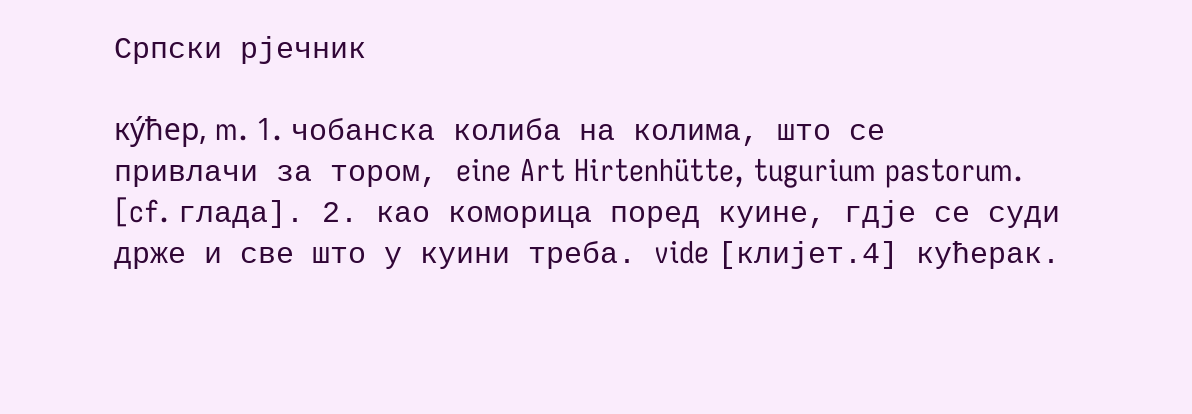Српски рјечник

ку́ћер, m. 1. чобанска колиба на колима, што се привлачи за тором, eine Art Hirtenhütte, tugurium pastorum. [cf. глада]. 2. као коморица поред куине, гдје се суди држе и све што у куини треба. vide [клијет.4] кућерак.